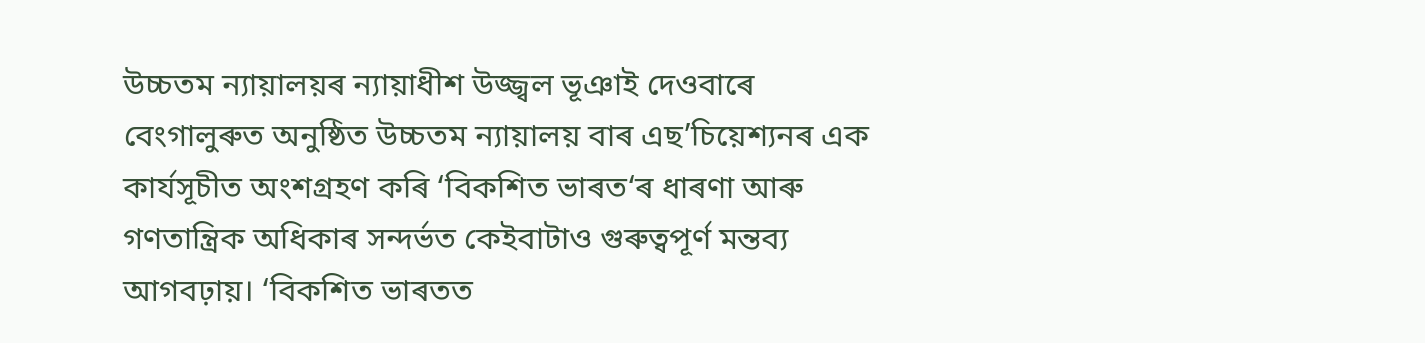উচ্চতম ন্যায়ালয়ৰ ন্যায়াধীশ উজ্জ্বল ভূঞাই দেওবাৰে বেংগালুৰুত অনুষ্ঠিত উচ্চতম ন্যায়ালয় বাৰ এছ’চিয়েশ্যনৰ এক কাৰ্যসূচীত অংশগ্ৰহণ কৰি ‘বিকশিত ভাৰত‘ৰ ধাৰণা আৰু গণতান্ত্ৰিক অধিকাৰ সন্দৰ্ভত কেইবাটাও গুৰুত্বপূৰ্ণ মন্তব্য আগবঢ়ায়। ‘বিকশিত ভাৰতত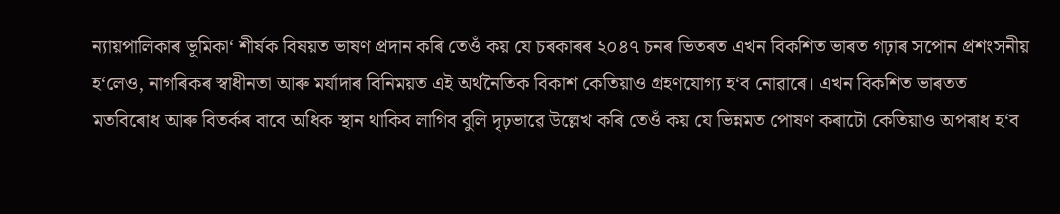ন্যায়পালিকাৰ ভূমিকা‘ শীৰ্ষক বিষয়ত ভাষণ প্ৰদান কৰি তেওঁ কয় যে চৰকাৰৰ ২০৪৭ চনৰ ভিতৰত এখন বিকশিত ভাৰত গঢ়াৰ সপোন প্ৰশংসনীয় হ‘লেও, নাগৰিকৰ স্বাধীনতা আৰু মৰ্যাদাৰ বিনিময়ত এই অৰ্থনৈতিক বিকাশ কেতিয়াও গ্ৰহণযোগ্য হ‘ব নোৱাৰে। এখন বিকশিত ভাৰতত মতবিৰোধ আৰু বিতৰ্কৰ বাবে অধিক স্থান থাকিব লাগিব বুলি দৃঢ়ভাৱে উল্লেখ কৰি তেওঁ কয় যে ভিন্নমত পোষণ কৰাটো কেতিয়াও অপৰাধ হ‘ব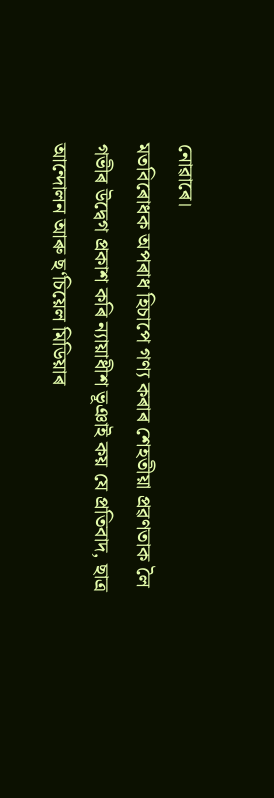নোৱাৰে।
মতবিৰোধক অপৰাধ হিচাপে গণ্য কৰাৰ শেহতীয়া প্ৰৱণতাক লৈ গভীৰ উদ্বেগ প্ৰকাশ কৰি ন্যায়াধীশ ভূঞাই কয় যে প্ৰতিবাদ, ছাত্ৰ আন্দোলন আৰু ছ‘চিয়েল মিডিয়াৰ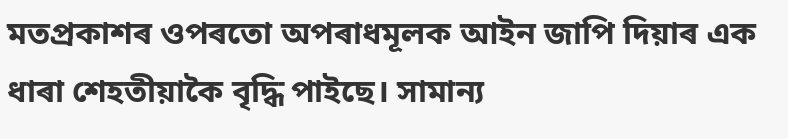মতপ্ৰকাশৰ ওপৰতো অপৰাধমূলক আইন জাপি দিয়াৰ এক ধাৰা শেহতীয়াকৈ বৃদ্ধি পাইছে। সামান্য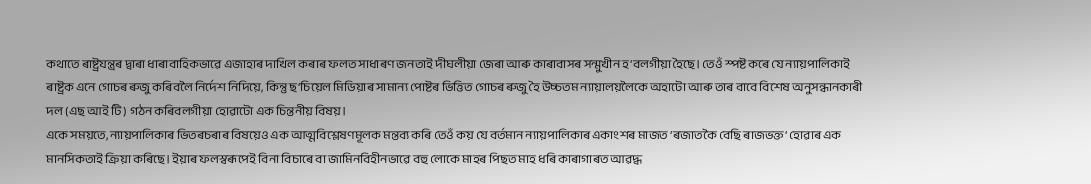কথাতে ৰাষ্ট্ৰযন্ত্ৰৰ দ্বাৰা ধাৰাবাহিকভাৱে এজাহাৰ দাখিল কৰাৰ ফলত সাধাৰণ জনতাই দীঘলীয়া জেৰা আৰু কাৰাবাসৰ সন্মুখীন হ‘বলগীয়া হৈছে। তেওঁ স্পষ্ট কৰে যে ন্যায়পালিকাই ৰাষ্ট্ৰক এনে গোচৰ ৰুজু কৰিবলৈ নিৰ্দেশ নিদিয়ে, কিন্তু ছ‘চিয়েল মিডিয়াৰ সামান্য পোষ্টৰ ভিত্তিত গোচৰ ৰুজু হৈ উচ্চতম ন্যায়ালয়লৈকে অহাটো আৰু তাৰ বাবে বিশেষ অনুসন্ধানকাৰী দল (এছ আই টি) গঠন কৰিবলগীয়া হোৱাটো এক চিন্তনীয় বিষয়।
একে সময়তে, ন্যায়পালিকাৰ ভিতৰচৰাৰ বিষয়েও এক আত্মবিশ্লেষণমূলক মন্তব্য কৰি তেওঁ কয় যে বৰ্তমান ন্যায়পালিকাৰ একাংশৰ মাজত ‘ৰজাতকৈ বেছি ৰাজভক্ত‘ হোৱাৰ এক মানসিকতাই ক্ৰিয়া কৰিছে। ইয়াৰ ফলস্বৰূপেই বিনা বিচাৰে বা জামিনবিহীনভাৱে বহু লোকে মাহৰ পিছত মাহ ধৰি কাৰাগাৰত আৱদ্ধ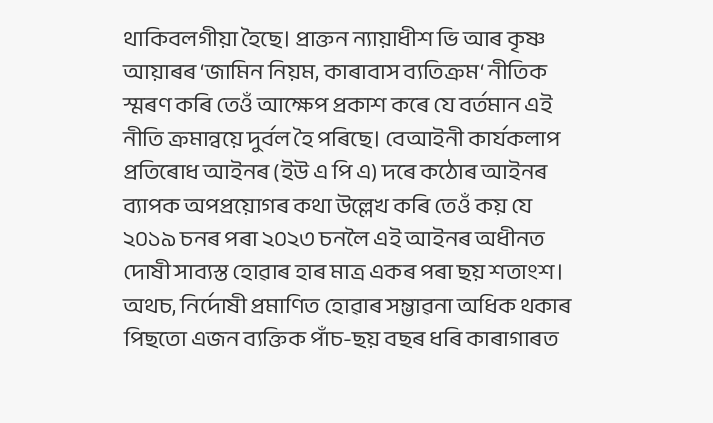থাকিবলগীয়া হৈছে। প্ৰাক্তন ন্যায়াধীশ ভি আৰ কৃষ্ণ আয়াৰৰ ‘জামিন নিয়ম, কাৰাবাস ব্যতিক্ৰম‘ নীতিক স্মৰণ কৰি তেওঁ আক্ষেপ প্ৰকাশ কৰে যে বৰ্তমান এই নীতি ক্ৰমান্বয়ে দুৰ্বল হৈ পৰিছে। বেআইনী কাৰ্যকলাপ প্ৰতিৰোধ আইনৰ (ইউ এ পি এ) দৰে কঠোৰ আইনৰ ব্যাপক অপপ্ৰয়োগৰ কথা উল্লেখ কৰি তেওঁ কয় যে ২০১৯ চনৰ পৰা ২০২৩ চনলৈ এই আইনৰ অধীনত দোষী সাব্যস্ত হোৱাৰ হাৰ মাত্ৰ একৰ পৰা ছয় শতাংশ। অথচ, নিৰ্দোষী প্ৰমাণিত হোৱাৰ সম্ভাৱনা অধিক থকাৰ পিছতো এজন ব্যক্তিক পাঁচ-ছয় বছৰ ধৰি কাৰাগাৰত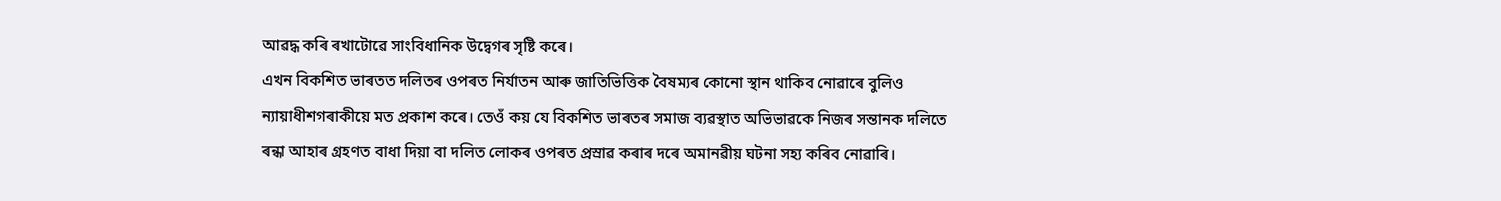আৱদ্ধ কৰি ৰখাটোৱে সাংবিধানিক উদ্বেগৰ সৃষ্টি কৰে।
এখন বিকশিত ভাৰতত দলিতৰ ওপৰত নিৰ্যাতন আৰু জাতিভিত্তিক বৈষম্যৰ কোনো স্থান থাকিব নোৱাৰে বুলিও ন্যায়াধীশগৰাকীয়ে মত প্ৰকাশ কৰে। তেওঁ কয় যে বিকশিত ভাৰতৰ সমাজ ব্যৱস্থাত অভিভাৱকে নিজৰ সন্তানক দলিতে ৰন্ধা আহাৰ গ্ৰহণত বাধা দিয়া বা দলিত লোকৰ ওপৰত প্ৰস্ৰাৱ কৰাৰ দৰে অমানৱীয় ঘটনা সহ্য কৰিব নোৱাৰি।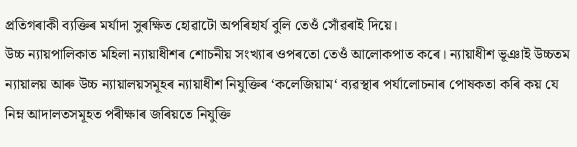প্ৰতিগৰাকী ব্যক্তিৰ মৰ্যাদা সুৰক্ষিত হোৱাটো অপৰিহাৰ্য বুলি তেওঁ সোঁৱৰাই দিয়ে।
উচ্চ ন্যায়পালিকাত মহিলা ন্যায়াধীশৰ শোচনীয় সংখ্যাৰ ওপৰতো তেওঁ আলোকপাত কৰে। ন্যায়াধীশ ভূঞাই উচ্চতম ন্যায়ালয় আৰু উচ্চ ন্যায়ালয়সমূহৰ ন্যায়াধীশ নিযুক্তিৰ ‘কলেজিয়াম‘ ব্যৱস্থাৰ পৰ্যালোচনাৰ পোষকতা কৰি কয় যে নিম্ন আদালতসমূহত পৰীক্ষাৰ জৰিয়তে নিযুক্তি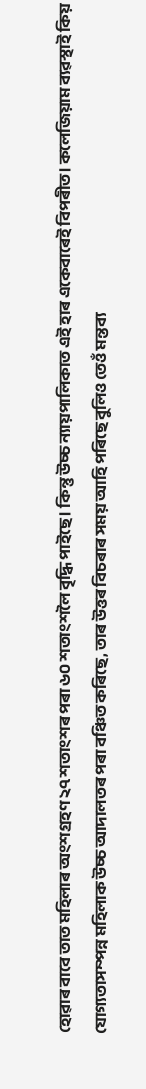হোৱাৰ বাবে তাত মহিলাৰ অংশগ্ৰহণ ২৭ শতাংশৰ পৰা ৬০ শতাংশলৈ বৃদ্ধি পাইছে। কিন্তু উচ্চ ন্যায়পালিকাত এই হাৰ একেবাৰেই বিপৰীত। কলেজিয়াম ব্যৱস্থাই কিয় যোগ্যতাসম্পন্ন মহিলাক উচ্চ আদালতৰ পৰা বঞ্চিত কৰিছে, তাৰ উত্তৰ বিচৰাৰ সময় আহি পৰিছে বুলিও তেওঁ মন্তব্য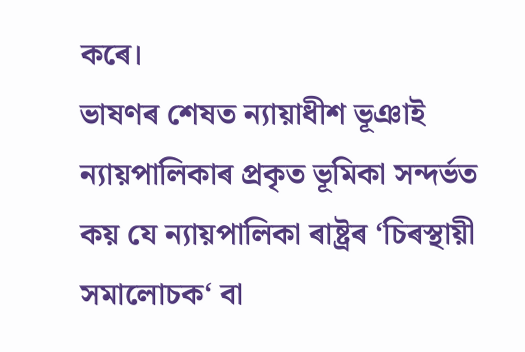কৰে।
ভাষণৰ শেষত ন্যায়াধীশ ভূঞাই ন্যায়পালিকাৰ প্ৰকৃত ভূমিকা সন্দৰ্ভত কয় যে ন্যায়পালিকা ৰাষ্ট্ৰৰ ‘চিৰস্থায়ী সমালোচক‘ বা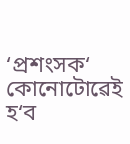‘প্ৰশংসক‘ কোনোটোৱেই হ‘ব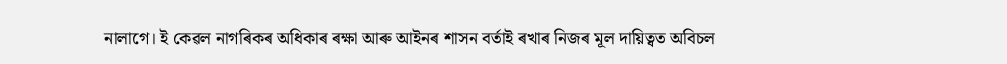নালাগে। ই কেৱল নাগৰিকৰ অধিকাৰ ৰক্ষা আৰু আইনৰ শাসন বৰ্তাই ৰখাৰ নিজৰ মূল দায়িত্বত অবিচল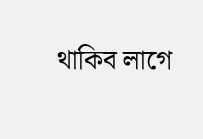থাকিব লাগে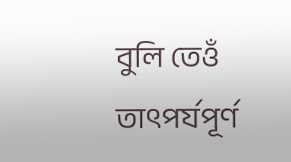বুলি তেওঁ তাৎপৰ্যপূৰ্ণ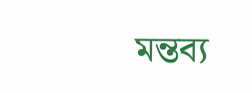মন্তব্য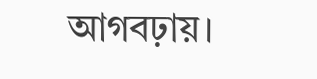আগবঢ়ায়।